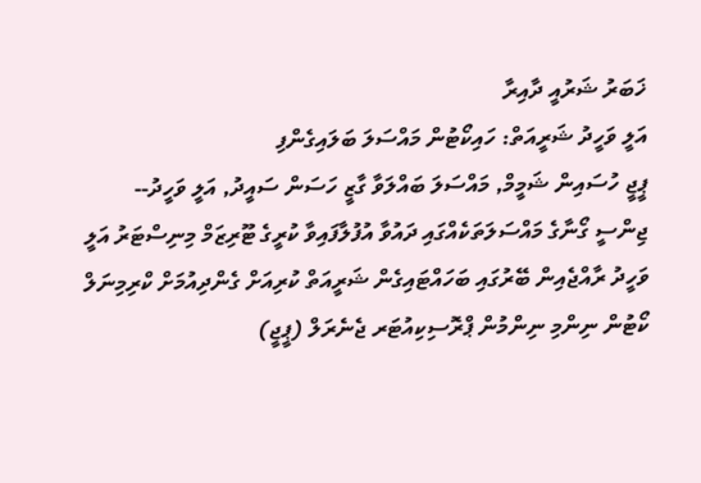ޚަބަރު ޝަރުއީ ދާއިރާ
އަލީ ވަހީދު ޝަރީއަތް: ހައިކޯޓުން މައްސަލަ ބަލައިގެންފި
ޕީޖީ ހުސައިން ޝަމީމް, މައްސަލަ ބައްލަވާ ގާޒީ ހަސަން ސައީދު, އަލީ ވަހީދު--
ޖިންސީ ގޯނާގެ މައްސަލަތަކެއްގައި ދައުވާ އުފުލާފައިވާ ކުރީގެ ޓޫރިޒަމް މިނިސްޓަރު އަލީ ވަހީދު ރާއްޖެއިން ބޭރުގައި ބަހައްޓައިގެން ޝަރީއަތް ކުރިއަށް ގެންދިއުމަށް ކްރިމިނަލް ކޯޓުން ނިންމި ނިންމުން ޕްރޮސިކިއުޓަރ ޖެނެރަލް (ޕީޖީ)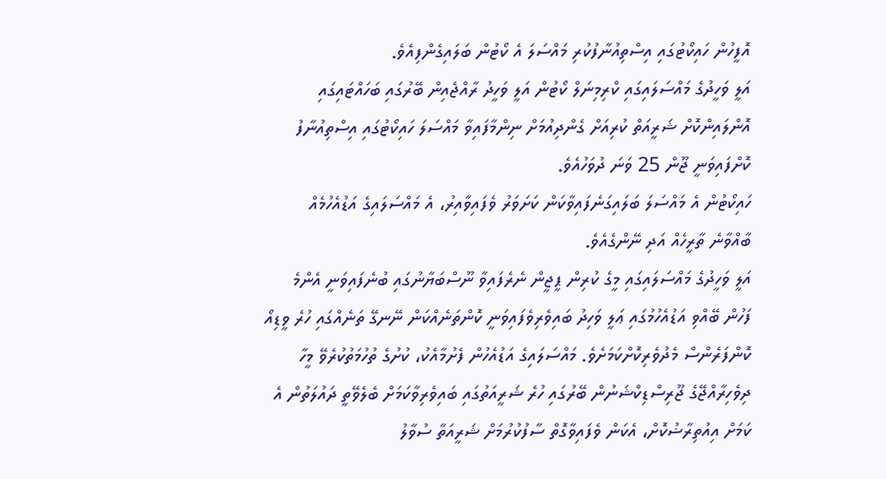އޮފީހުން ހައިކޯޓުގައި އިސްތިއުނާފުކުރި މައްސަލަ އެ ކޯޓުން ބަލައިގެންފިއެވެ.
އަލީ ވަހީދުގެ މައްސަލައިގައި ކްރިމިނަލް ކޯޓުން އަލީ ވަހީދު ރާއްޖެއިން ބޭރުގައި ބަހައްޓައިގައި އޮންލައިންކޮށް ޝަރީއަތް ކުރިއަށް ގެންދިއުމަށް ނިންމާފައިވާ މައްސަލަ ހައިކޯޓުގައި އިސްތިއުނާފު ކޮށްފައިވަނީ ޖޫން 25 ވަނަ ދުވަހުއެވެ.
ހައިކޯޓުން އެ މައްސަލަ ބަލައިގަނެފައިވާކަން ކަށަވަރު ވެފައިވާއިރު، އެ މައްސަލައިގެ އަޑުއެހުމެއް ބާއްވާނެ ތާރީހެއް އަދި ނޭންގެއެވެ.
އަލީ ވަހީދުގެ މައްސަލައިގައި މީގެ ކުރިން ޕީޖީން ނެރެފައިވާ ނޫސްބަޔާނުގައި ބުނެފައިވަނީ އެންމެ ފަހުން ބޭއްވި އަޑުއެހުމުގައި ޢަލީ ވަހިދު ބައިވެރިވެފައިވަނީ ކޮންތަނެއްކަން ނޭނގޭ ތަނެއްގައި ހުރެ ވީޑިއޯ ކޮންފަރެންސް މެދުވެރިކޮށްކަމަށެވެ. މައްސަލައިގެ އަޑުއެހުން ފެށުމާއެކު، ކުށުގެ ތުހުމަތުކުރެވޭ މީހާ ދިވެހިރާއްޖޭގެ ޖޫރިސްޑިކްޝަނުން ބޭރުގައި ހުރެ ޝަރީއަތުގައި ބައިވެރިވާކަމަށް ބެލެވޭތީ ދައުލަތުން އެ ކަމަށް އިއުތިރާޟުކޮށް، އެކަން ވެފައިވާގޮތް ސާފުކުރުމަށް ޝަރީއަތާ ސުވާލު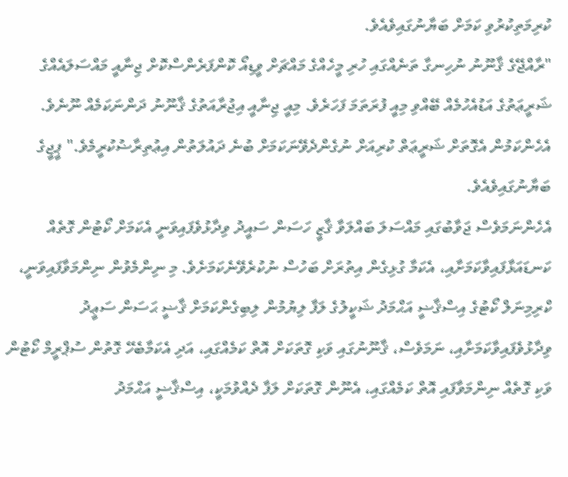ކުރިމަތިކުރުވި ކަމަށް ބަޔާނުގައިވެއެވެ.
"ރާއްޖޭގެ ޤާނޫނު ނުހިނގާ ތަނެއްގައި ހުރި މީހެއްގެ މައްޗަށް ވީޑިއޯ ކޮންފަރެންސްކޮށް ޖިނާއީ މައްސަލައެއްގެ ޝަރީޢަތުގެ އަޑުއެހުމެއް ބޭއްވި މިއީ ފުރަތަމަ ފަހަރެވެ. މިއީ ޖިނާއީ އިޖުރާއަތުގެ ޤާނޫނު ދަންނަކަމެއް ނޫނެވެ. އެހެންކަމުން އެގޮތަށް ޝަރީޢަތް ކުރިއަށް ނުގެންދެވޭނަކަމަށް ބުނެ ދައުލަތުން އިޢުތިރާޟުކުރީމެވެ." ޕީޖީގެ ބަޔާނުގައިވެއެވެ.
އެހެންނަމަވެސް ޖަވާބުގައި މައްސަލަ ބައްލަވާ ޤާޒީ ހަސަން ސައީދު ވިދާޅުވެފައިވަނީ އެކަމަށް ކޯޓުން ގޮތެއް ކަނޑައަޅާފައިވާކަމަށާއި، އެކަމާ ގުޅިގެން އިތުރަށް ބަހުސް ނުކުރެވޭނެކަމަށެވެ. މި ނިންމެވުން ނިންމަވާފައިވަނީ، ކްރިމިނަލް ކޯޓުގެ އިސްޤާޟީ އަޙްމަދު ޝަކީލުގެ ލަފާ ލިޔުމުން ލިބިގެންކަމަށް ޤާޟީ ޙަސަން ސަޢީދު ވިދާޅުވެފައިވާކަމަށާއި، ނަމަވެސް، ޤާނޫނުގައި ވަކި ގޮތަކަށް އޮތް ކަމެއްގައި، އަދި އެކަމާބެހޭ ގޮތުން ސުޕްރީމް ކޯޓުން ވަކި ގޮތެއް ނިންމަވާފައި އޮތް ކަމެއްގައި، އެނޫން ގޮތަކަށް ލަފާ ދެއްވުމަކީ، އިސްޤާޟީ އަޙްމަދު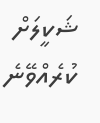ޝަކީލަށް ކުރެއްވޭނެ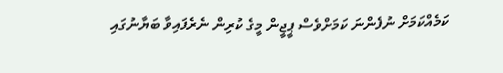ކަމެއްކަމަށް ނުފެންނަ ކަމަށްވެސް ޕީޖީން މީގެ ކުރިން ނެރެފައިވާ ބަޔާނުގައި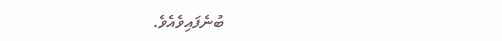ބުނެފައިވެއެވެ.